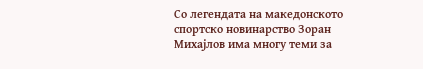Со легендата на македонското спортско новинарство Зоран Михајлов има многу теми за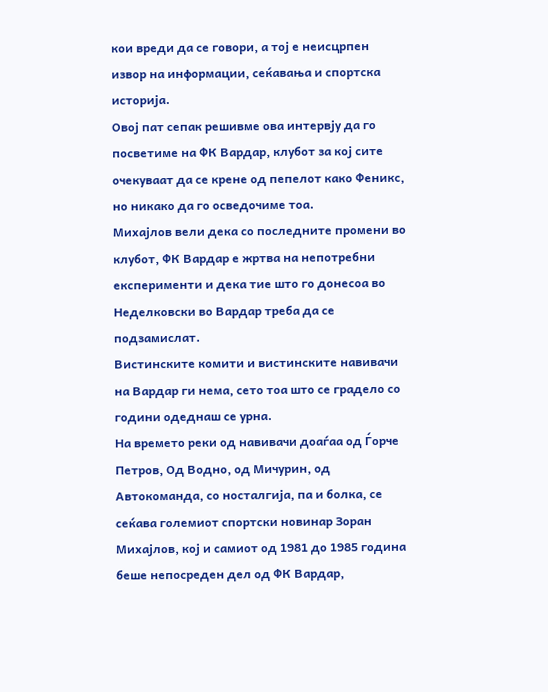кои вреди да се говори, а тој е неисцрпен извор на информации, сеќавања и спортска историја.
Овој пат сепак решивме ова интервју да го посветиме на ФК Вардар, клубот за кој сите очекуваат да се крене од пепелот како Феникс, но никако да го осведочиме тоа.
Михајлов вели дека со последните промени во клубот, ФК Вардар е жртва на непотребни експерименти и дека тие што го донесоа во Неделковски во Вардар треба да се подзамислат.
Вистинските комити и вистинските навивачи на Вардар ги нема, сето тоа што се градело со години одеднаш се урна.
На времето реки од навивачи доаѓаа од Ѓорче Петров, Од Водно, од Мичурин, од Автокоманда, со носталгија, па и болка, се сеќава големиот спортски новинар Зоран Михајлов, кој и самиот од 1981 до 1985 година беше непосреден дел од ФК Вардар,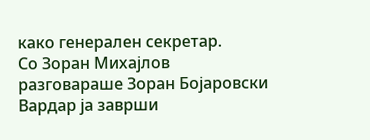како генерален секретар.
Со Зоран Михајлов разговараше Зоран Бојаровски
Вардар ја заврши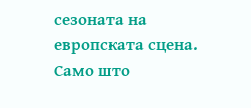сезоната на европската сцена. Само што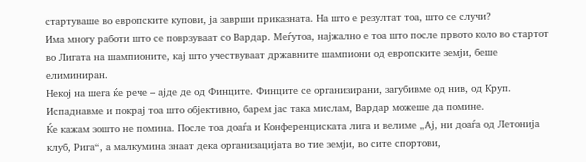стартуваше во европските купови, ја заврши приказната. На што е резултат тоа, што се случи?
Има многу работи што се поврзуваат со Вардар. Меѓутоа, најжално е тоа што после првото коло во стартот во Лигата на шампионите, кај што учествуваат државните шампиони од европските земји, беше елиминиран.
Некој на шега ќе рече – ајде де од Финците. Финците се организирани, загубивме од нив, од Круп. Испаднавме и покрај тоа што објективно, барем јас така мислам, Вардар можеше да помине.
Ќе кажам зошто не помина. После тоа доаѓа и Конференциската лига и велиме „Ај, ни доаѓа од Летонија клуб, Рига“, а малкумина знаат дека организацијата во тие земји, во сите спортови,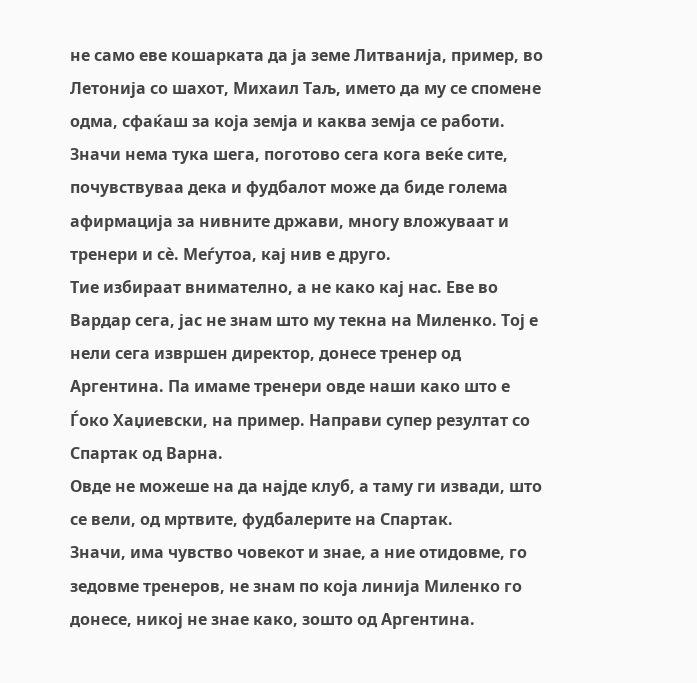не само еве кошарката да ја земе Литванија, пример, во Летонија со шахот, Михаил Таљ, името да му се спомене одма, сфаќаш за која земја и каква земја се работи.
Значи нема тука шега, поготово сега кога веќе сите, почувствуваа дека и фудбалот може да биде голема афирмација за нивните држави, многу вложуваат и тренери и сѐ. Меѓутоа, кај нив е друго.
Тие избираат внимателно, а не како кај нас. Еве во Вардар сега, јас не знам што му текна на Миленко. Тој е нели сега извршен директор, донесе тренер од Аргентина. Па имаме тренери овде наши како што е Ѓоко Хаџиевски, на пример. Направи супер резултат со Спартак од Варна.
Овде не можеше на да најде клуб, а таму ги извади, што се вели, од мртвите, фудбалерите на Спартак.
Значи, има чувство човекот и знае, а ние отидовме, го зедовме тренеров, не знам по која линија Миленко го донесе, никој не знае како, зошто од Аргентина.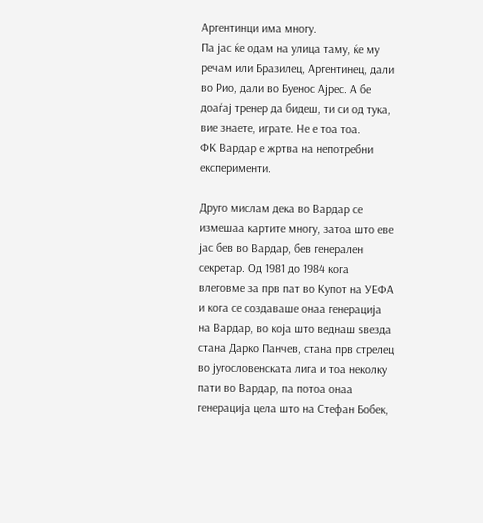Аргентинци има многу.
Па јас ќе одам на улица таму, ќе му речам или Бразилец, Аргентинец, дали во Рио, дали во Буенос Ајрес. А бе доаѓај тренер да бидеш, ти си од тука, вие знаете, играте. Не е тоа тоа.
ФК Вардар е жртва на непотребни експерименти.

Друго мислам дека во Вардар се измешаа картите многу, затоа што еве јас бев во Вардар, бев генерален секретар. Од 1981 до 1984 кога влеговме за прв пат во Купот на УЕФА и кога се создаваше онаа генерација на Вардар, во која што веднаш ѕвезда стана Дарко Панчев, стана прв стрелец во југословенската лига и тоа неколку пати во Вардар, па потоа онаа генерација цела што на Стефан Бобек,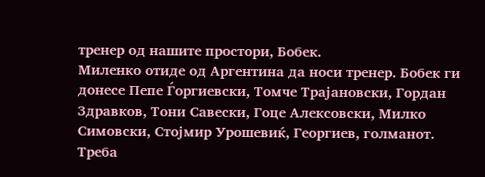тренер од нашите простори, Бобек.
Миленко отиде од Аргентина да носи тренер. Бобек ги донесе Пепе Ѓоргиевски, Томче Трајановски, Гордан Здравков, Тони Савески, Гоце Алексовски, Милко Симовски, Стојмир Урошевиќ, Георгиев, голманот.
Треба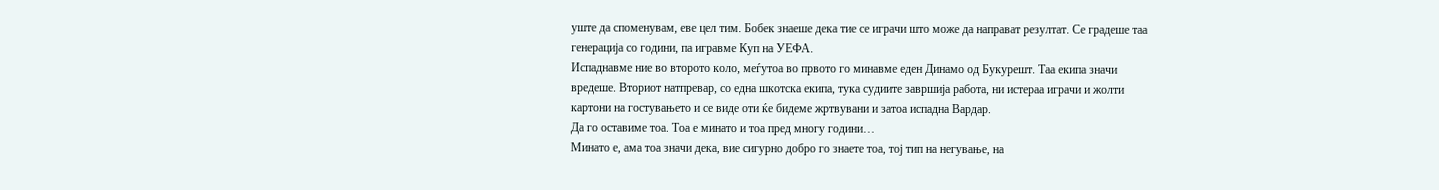уште да споменувам, еве цел тим. Бобек знаеше дека тие се играчи што може да направат резултат. Се градеше таа генерација со години, па игравме Куп на УЕФА.
Испаднавме ние во второто коло, меѓутоа во првото го минавме еден Динамо од Букурешт. Таа екипа значи вредеше. Вториот натпревар, со една шкотска екипа, тука судиите завршија работа, ни истераа играчи и жолти картони на гостувањето и се виде оти ќе бидеме жртвувани и затоа испадна Вардар.
Да го оставиме тоа. Тоа е минато и тоа пред многу години…
Минато е, ама тоа значи дека, вие сигурно добро го знаете тоа, тој тип на негување, на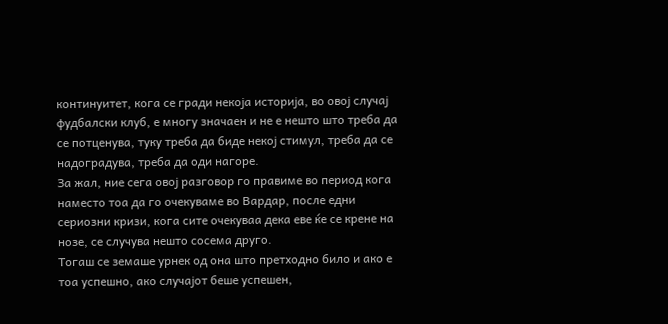континуитет, кога се гради некоја историја, во овој случај фудбалски клуб, е многу значаен и не е нешто што треба да се потценува, туку треба да биде некој стимул, треба да се надоградува, треба да оди нагоре.
За жал, ние сега овој разговор го правиме во период кога наместо тоа да го очекуваме во Вардар, после едни сериозни кризи, кога сите очекуваа дека еве ќе се крене на нозе, се случува нешто сосема друго.
Тогаш се земаше урнек од она што претходно било и ако е тоа успешно, ако случајот беше успешен,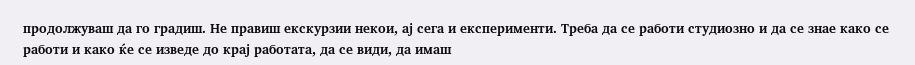продолжуваш да го градиш. Не правиш екскурзии некои, ај сега и експерименти. Треба да се работи студиозно и да се знае како се работи и како ќе се изведе до крај работата, да се види, да имаш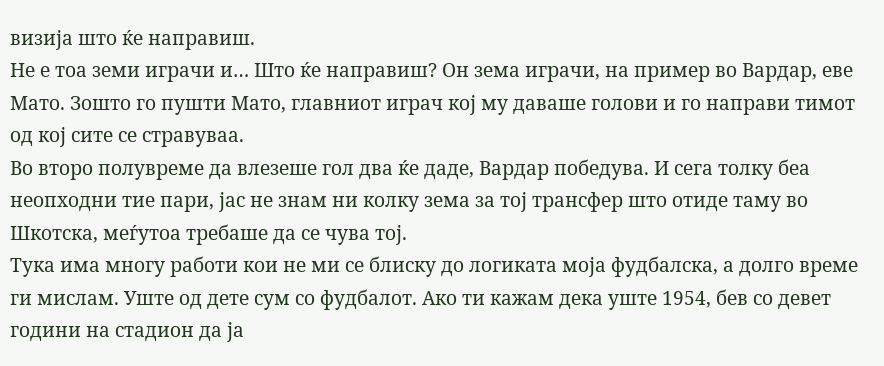визија што ќе направиш.
Не е тоа земи играчи и… Што ќе направиш? Он зема играчи, на пример во Вардар, еве Мато. Зошто го пушти Мато, главниот играч кој му даваше голови и го направи тимот од кој сите се стравуваа.
Во второ полувреме да влезеше гол два ќе даде, Вардар победува. И сега толку беа неопходни тие пари, јас не знам ни колку зема за тој трансфер што отиде таму во Шкотска, меѓутоа требаше да се чува тој.
Тука има многу работи кои не ми се блиску до логиката моја фудбалска, а долго време ги мислам. Уште од дете сум со фудбалот. Ако ти кажам дека уште 1954, бев со девет години на стадион да ја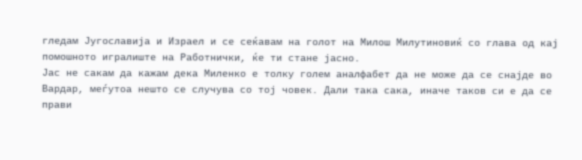гледам Југославија и Израел и се сеќавам на голот на Милош Милутиновиќ со глава од кај помошното игралиште на Работнички, ќе ти стане јасно.
Јас не сакам да кажам дека Миленко е толку голем аналфабет да не може да се снајде во Вардар, меѓутоа нешто се случува со тој човек. Дали така сака, иначе таков си е да се прави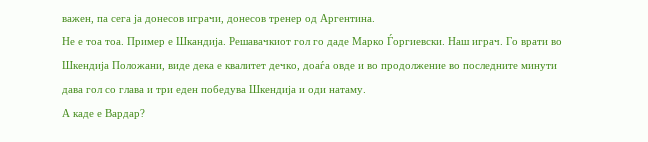важен, па сега ја донесов играчи, донесов тренер од Аргентина.
Не е тоа тоа. Пример е Шкандија. Решавачкиот гол го даде Марко Ѓоргиевски. Наш играч. Го врати во Шкендија Положани, виде дека е квалитет дечко, доаѓа овде и во продолжение во последните минути дава гол со глава и три еден победува Шкендија и оди натаму.
А каде е Вардар?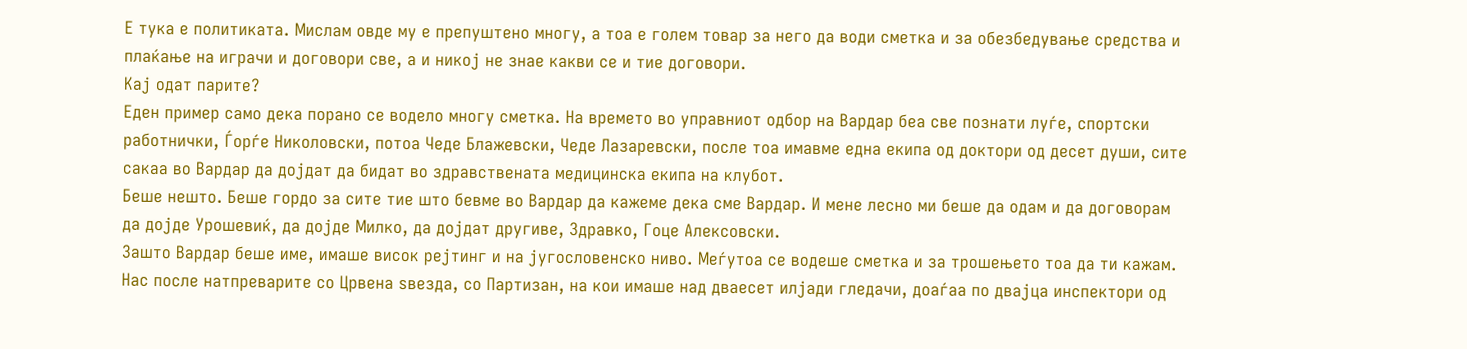Е тука е политиката. Мислам овде му е препуштено многу, а тоа е голем товар за него да води сметка и за обезбедување средства и плаќање на играчи и договори све, а и никој не знае какви се и тие договори.
Кај одат парите?
Еден пример само дека порано се водело многу сметка. На времето во управниот одбор на Вардар беа све познати луѓе, спортски работнички, Ѓорѓе Николовски, потоа Чеде Блажевски, Чеде Лазаревски, после тоа имавме една екипа од доктори од десет души, сите сакаа во Вардар да дојдат да бидат во здравствената медицинска екипа на клубот.
Беше нешто. Беше гордо за сите тие што бевме во Вардар да кажеме дека сме Вардар. И мене лесно ми беше да одам и да договорам да дојде Урошевиќ, да дојде Милко, да дојдат другиве, Здравко, Гоце Алексовски.
Зашто Вардар беше име, имаше висок рејтинг и на југословенско ниво. Меѓутоа се водеше сметка и за трошењето тоа да ти кажам. Нас после натпреварите со Црвена ѕвезда, со Партизан, на кои имаше над дваесет илјади гледачи, доаѓаа по двајца инспектори од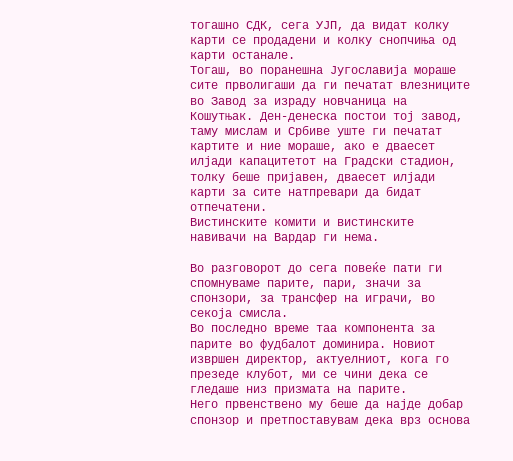тогашно СДК, сега УЈП, да видат колку карти се продадени и колку снопчиња од карти останале.
Тогаш, во поранешна Југославија мораше сите прволигаши да ги печатат влезниците во Завод за израду новчаница на Кошутњак. Ден-денеска постои тој завод, таму мислам и Србиве уште ги печатат картите и ние мораше, ако е дваесет илјади капацитетот на Градски стадион, толку беше пријавен, дваесет илјади карти за сите натпревари да бидат отпечатени.
Вистинските комити и вистинските навивачи на Вардар ги нема.

Во разговорот до сега повеќе пати ги спомнуваме парите, пари, значи за спонзори, за трансфер на играчи, во секоја смисла.
Во последно време таа компонента за парите во фудбалот доминира. Новиот извршен директор, актуелниот, кога го презеде клубот, ми се чини дека се гледаше низ призмата на парите.
Него првенствено му беше да најде добар спонзор и претпоставувам дека врз основа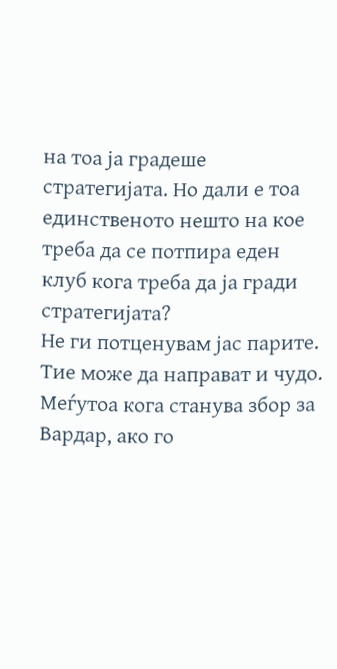на тоа ја градеше стратегијата. Но дали е тоа единственото нешто на кое треба да се потпира еден клуб кога треба да ја гради стратегијата?
Не ги потценувам јас парите. Тие може да направат и чудо. Меѓутоа кога станува збор за Вардар, ако го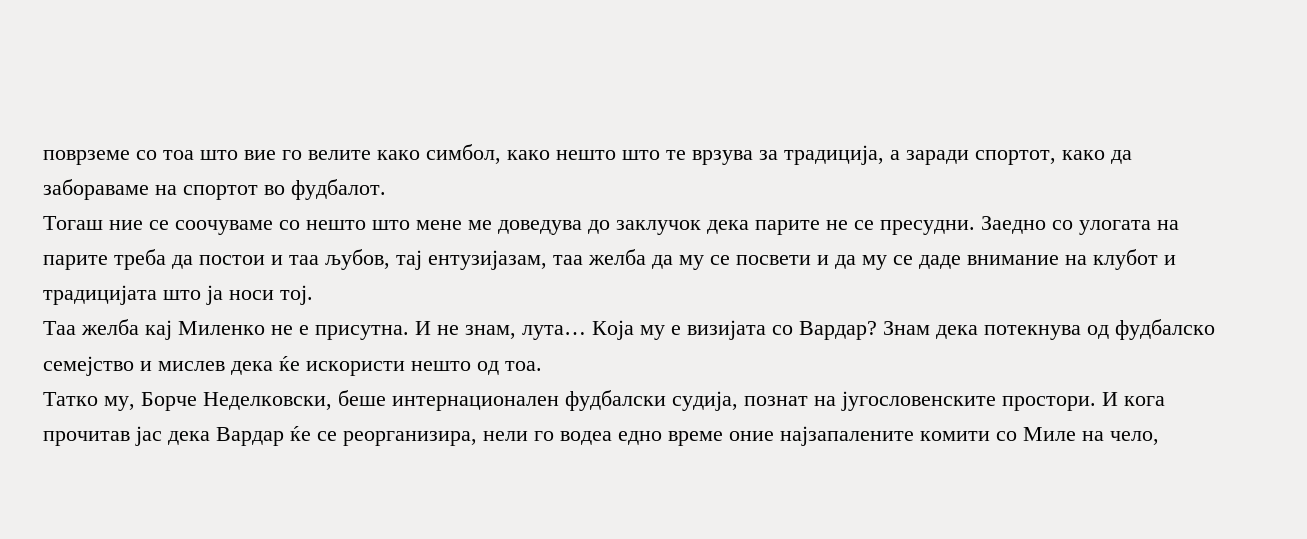поврземе со тоа што вие го велите како симбол, како нешто што те врзува за традиција, а заради спортот, како да забораваме на спортот во фудбалот.
Тогаш ние се соочуваме со нешто што мене ме доведува до заклучок дека парите не се пресудни. Заедно со улогата на парите треба да постои и таа љубов, тај ентузијазам, таа желба да му се посвети и да му се даде внимание на клубот и традицијата што ја носи тој.
Таа желба кај Миленко не е присутна. И не знам, лута… Која му е визијата со Вардар? Знам дека потекнува од фудбалско семејство и мислев дека ќе искористи нешто од тоа.
Татко му, Борче Неделковски, беше интернационален фудбалски судија, познат на југословенските простори. И кога прочитав јас дека Вардар ќе се реорганизира, нели го водеа едно време оние најзапалените комити со Миле на чело,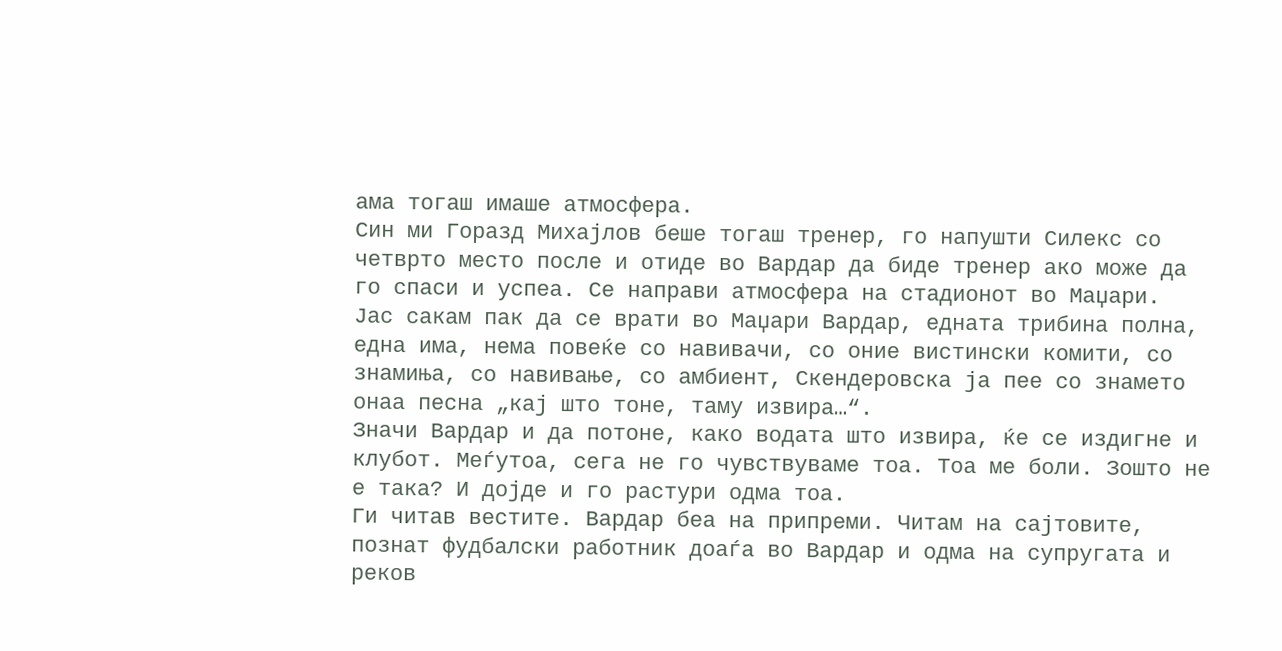ама тогаш имаше атмосфера.
Син ми Горазд Михајлов беше тогаш тренер, го напушти Силекс со четврто место после и отиде во Вардар да биде тренер ако може да го спаси и успеа. Се направи атмосфера на стадионот во Маџари.
Јас сакам пак да се врати во Маџари Вардар, едната трибина полна, една има, нема повеќе со навивачи, со оние вистински комити, со знамиња, со навивање, со амбиент, Скендеровска ја пее со знамето онаа песна „кај што тоне, таму извира…“.
Значи Вардар и да потоне, како водата што извира, ќе се издигне и клубот. Меѓутоа, сега не го чувствуваме тоа. Тоа ме боли. Зошто не е така? И дојде и го растури одма тоа.
Ги читав вестите. Вардар беа на припреми. Читам на сајтовите, познат фудбалски работник доаѓа во Вардар и одма на супругата и реков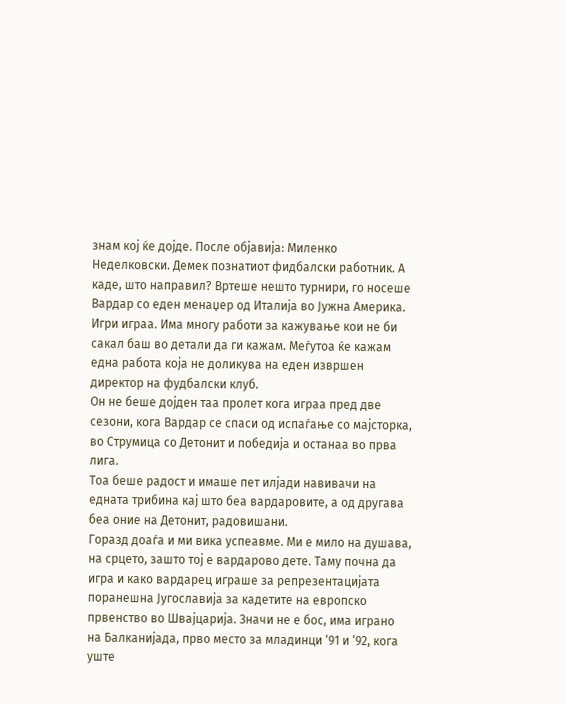знам кој ќе дојде. После објавија: Миленко Неделковски. Демек познатиот фидбалски работник. А каде, што направил? Вртеше нешто турнири, го носеше Вардар со еден менаџер од Италија во Јужна Америка.
Игри играа. Има многу работи за кажување кои не би сакал баш во детали да ги кажам. Меѓутоа ќе кажам една работа која не доликува на еден извршен директор на фудбалски клуб.
Он не беше дојден таа пролет кога играа пред две сезони, кога Вардар се спаси од испаѓање со мајсторка, во Струмица со Детонит и победија и останаа во прва лига.
Тоа беше радост и имаше пет илјади навивачи на едната трибина кај што беа вардаровите, а од другава беа оние на Детонит, радовишани.
Горазд доаѓа и ми вика успеавме. Ми е мило на душава, на срцето, зашто тој е вардарово дете. Таму почна да игра и како вардарец играше за репрезентацијата поранешна Југославија за кадетите на европско првенство во Швајцарија. Значи не е бос, има играно на Балканијада, прво место за младинци ‘91 и ‘92, кога уште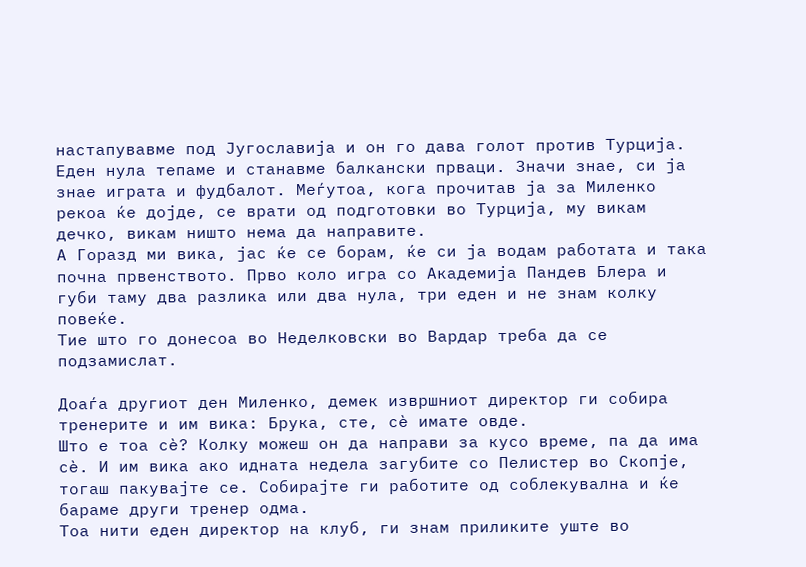настапувавме под Југославија и он го дава голот против Турција.
Еден нула тепаме и станавме балкански прваци. Значи знае, си ја знае играта и фудбалот. Меѓутоа, кога прочитав ја за Миленко рекоа ќе дојде, се врати од подготовки во Турција, му викам дечко, викам ништо нема да направите.
А Горазд ми вика, јас ќе се борам, ќе си ја водам работата и така почна првенството. Прво коло игра со Академија Пандев Блера и губи таму два разлика или два нула, три еден и не знам колку повеќе.
Тие што го донесоа во Неделковски во Вардар треба да се подзамислат.

Доаѓа другиот ден Миленко, демек извршниот директор ги собира тренерите и им вика: Брука, сте, сѐ имате овде.
Што е тоа сè? Колку можеш он да направи за кусо време, па да има сè. И им вика ако идната недела загубите со Пелистер во Скопје, тогаш пакувајте се. Собирајте ги работите од соблекувална и ќе бараме други тренер одма.
Тоа нити еден директор на клуб, ги знам приликите уште во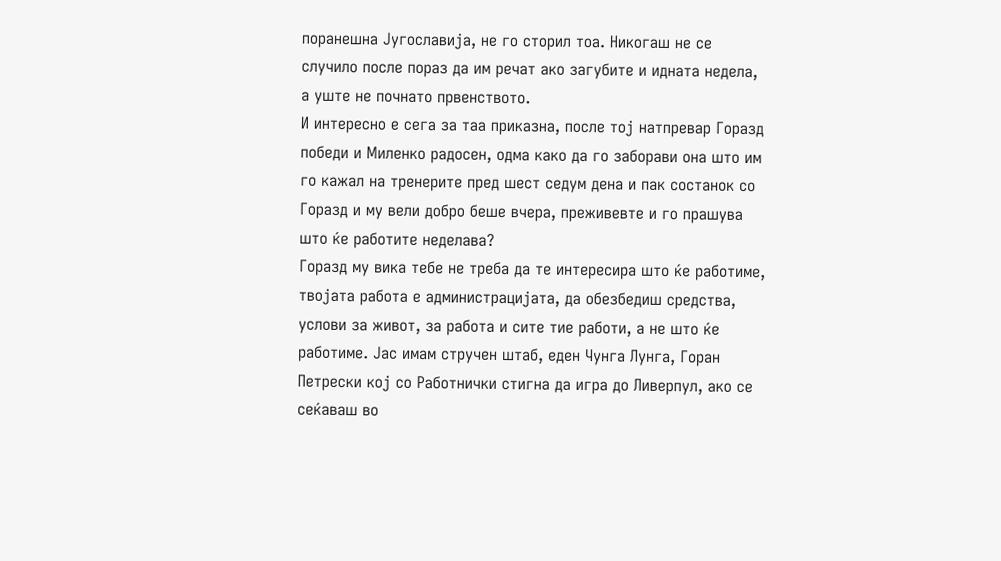поранешна Југославија, не го сторил тоа. Никогаш не се случило после пораз да им речат ако загубите и идната недела, а уште не почнато првенството.
И интересно е сега за таа приказна, после тој натпревар Горазд победи и Миленко радосен, одма како да го заборави она што им го кажал на тренерите пред шест седум дена и пак состанок со Горазд и му вели добро беше вчера, преживевте и го прашува што ќе работите неделава?
Горазд му вика тебе не треба да те интересира што ќе работиме, твојата работа е администрацијата, да обезбедиш средства, услови за живот, за работа и сите тие работи, а не што ќе работиме. Јас имам стручен штаб, еден Чунга Лунга, Горан Петрески кој со Работнички стигна да игра до Ливерпул, ако се сеќаваш во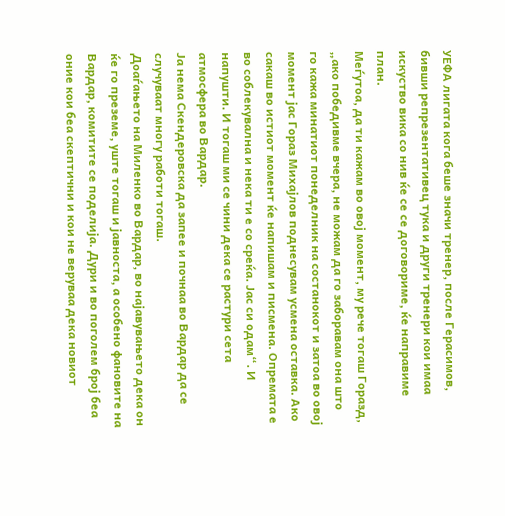УЕФА лигата кога беше значи тренер, после Герасимов, бивши репрезентативец тука и други тренери кои имаа искуство вика со нив ќе се се договориме, ќе направиме план.
Меѓутоа, да ти кажам во овој момент, му рече тогаш Горазд, „ако победивме вчера, не можам да го заборавам она што го кажа минатиот понеделник на состанокот и затоа во овој момент јас Гораз Михајлов поднесувам усмена оставка. Ако сакаш во истиот момент ќе напишам и писмена. Опремата е во соблекувална и нека ти е со среќа. Јас си одам“. И напушти. И тогаш ми се чини дека се растури сета атмосфера во Вардар.
Ја нема Скендеровска да запее и почнаа во Вардар да се случуваат многу работи тогаш.
Доаѓањето на Миленко во Вардар, во најавувањето дека он ќе го преземе, уште тогаш и јавноста, а особено фановите на Вардар, комитите се поделија. Дури и во поголем број беа оние кои беа скептични и кои не веруваа дека новиот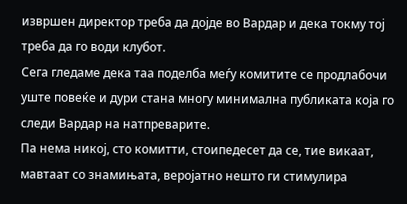извршен директор треба да дојде во Вардар и дека токму тој треба да го води клубот.
Сега гледаме дека таа поделба меѓу комитите се продлабочи уште повеќе и дури стана многу минимална публиката која го следи Вардар на натпреварите.
Па нема никој, сто комитти, стоипедесет да се, тие викаат, мавтаат со знамињата, веројатно нешто ги стимулира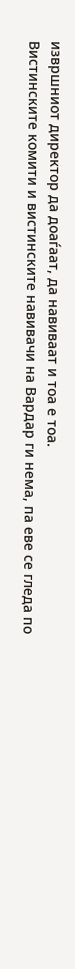извршниот директор да доаѓаат, да навиваат и тоа е тоа.
Вистинските комити и вистинските навивачи на Вардар ги нема, па еве се гледа по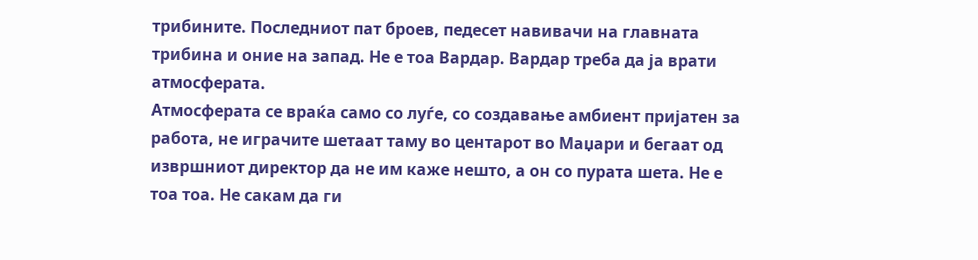трибините. Последниот пат броев, педесет навивачи на главната трибина и оние на запад. Не е тоа Вардар. Вардар треба да ја врати атмосферата.
Атмосферата се враќа само со луѓе, со создавање амбиент пријатен за работа, не играчите шетаат таму во центарот во Маџари и бегаат од извршниот директор да не им каже нешто, а он со пурата шета. Не е тоа тоа. Не сакам да ги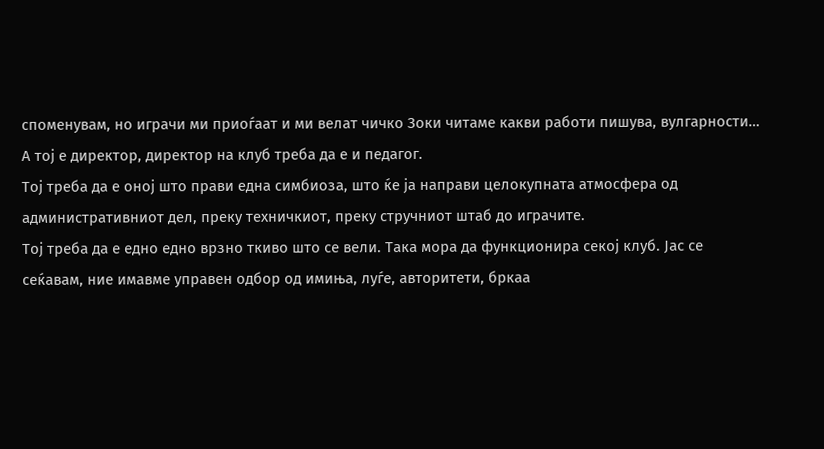споменувам, но играчи ми приоѓаат и ми велат чичко Зоки читаме какви работи пишува, вулгарности… А тој е директор, директор на клуб треба да е и педагог.
Тој треба да е оној што прави една симбиоза, што ќе ја направи целокупната атмосфера од административниот дел, преку техничкиот, преку стручниот штаб до играчите.
Тој треба да е едно едно врзно ткиво што се вели. Така мора да функционира секој клуб. Јас се сеќавам, ние имавме управен одбор од имиња, луѓе, авторитети, бркаа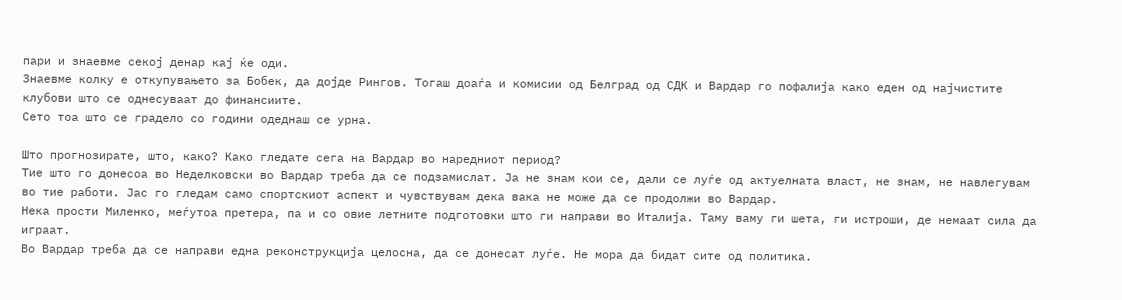пари и знаевме секој денар кај ќе оди.
Знаевме колку е откупувањето за Бобек, да дојде Рингов. Тогаш доаѓа и комисии од Белград од СДК и Вардар го пофалија како еден од најчистите клубови што се однесуваат до финансиите.
Сето тоа што се градело со години одеднаш се урна.

Што прогнозирате, што, како? Како гледате сега на Вардар во наредниот период?
Тие што го донесоа во Неделковски во Вардар треба да се подзамислат. Ја не знам кои се, дали се луѓе од актуелната власт, не знам, не навлегувам во тие работи. Јас го гледам само спортскиот аспект и чувствувам дека вака не може да се продолжи во Вардар.
Нека прости Миленко, меѓутоа претера, па и со овие летните подготовки што ги направи во Италија. Таму ваму ги шета, ги истроши, де немаат сила да играат.
Во Вардар треба да се направи една реконструкција целосна, да се донесат луѓе. Не мора да бидат сите од политика.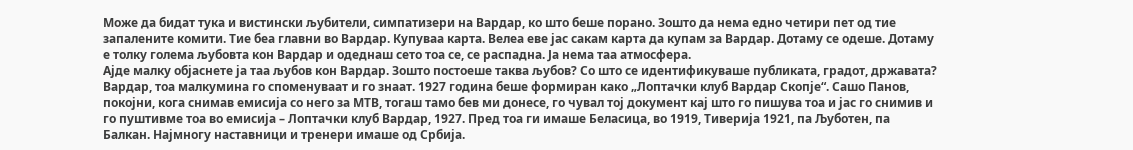Може да бидат тука и вистински љубители, симпатизери на Вардар, ко што беше порано. Зошто да нема едно четири пет од тие запалените комити. Тие беа главни во Вардар. Купуваа карта. Велеа еве јас сакам карта да купам за Вардар. Дотаму се одеше. Дотаму е толку голема љубовта кон Вардар и одеднаш сето тоа се, се распадна. Ја нема таа атмосфера.
Ајде малку објаснете ја таа љубов кон Вардар. Зошто постоеше таква љубов? Со што се идентификуваше публиката, градот, државата?
Вардар, тоа малкумина го споменуваат и го знаат. 1927 година беше формиран како „Лоптачки клуб Вардар Скопје“. Сашо Панов, покојни, кога снимав емисија со него за МТВ, тогаш тамо бев ми донесе, го чувал тој документ кај што го пишува тоа и јас го снимив и го пуштивме тоа во емисија – Лоптачки клуб Вардар, 1927. Пред тоа ги имаше Беласица, во 1919, Тиверија 1921, па Љуботен, па Балкан. Најмногу наставници и тренери имаше од Србија.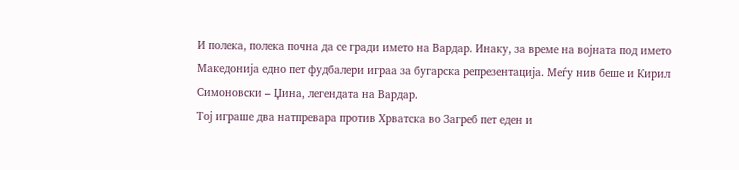И полека, полека почна да се гради името на Вардар. Инаку, за време на војната под името Македонија едно пет фудбалери играа за бугарска репрезентација. Меѓу нив беше и Кирил Симоновски – Џина, легендата на Вардар.
Тој играше два натпревара против Хрватска во Загреб пет еден и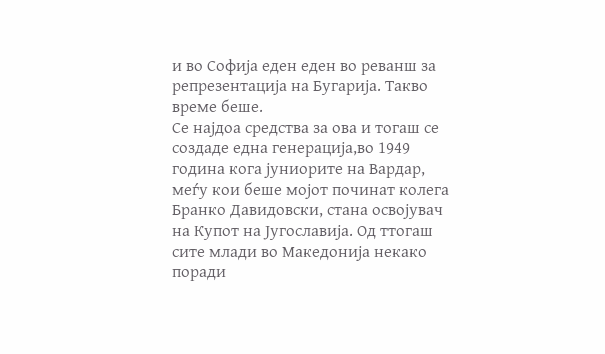и во Софија еден еден во реванш за репрезентација на Бугарија. Такво време беше.
Се најдоа средства за ова и тогаш се создаде една генерација,во 1949 година кога јуниорите на Вардар, меѓу кои беше мојот починат колега Бранко Давидовски, стана освојувач на Купот на Југославија. Од ттогаш сите млади во Македонија некако поради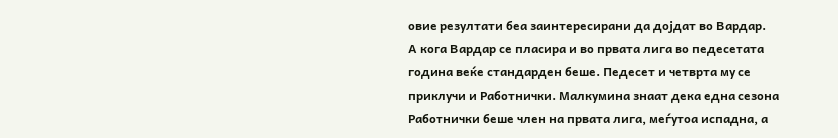овие резултати беа заинтересирани да дојдат во Вардар.
А кога Вардар се пласира и во првата лига во педесетата година веќе стандарден беше. Педесет и четврта му се приклучи и Работнички. Малкумина знаат дека една сезона Работнички беше член на првата лига, меѓутоа испадна, а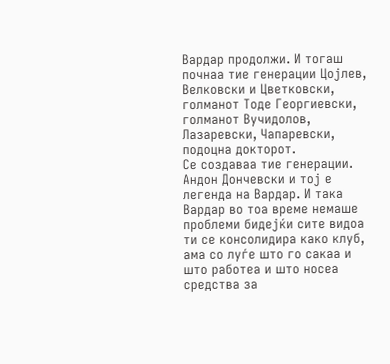Вардар продолжи. И тогаш почнаа тие генерации Цојлев, Велковски и Цветковски, голманот Тоде Георгиевски, голманот Вучидолов, Лазаревски, Чапаревски, подоцна докторот.
Се создаваа тие генерации. Андон Дончевски и тој е легенда на Вардар. И така Вардар во тоа време немаше проблеми бидејќи сите видоа ти се консолидира како клуб, ама со луѓе што го сакаа и што работеа и што носеа средства за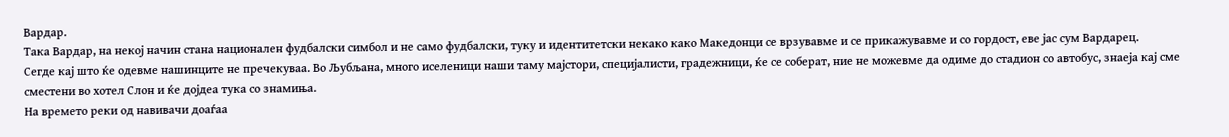Вардар.
Така Вардар, на некој начин стана национален фудбалски симбол и не само фудбалски, туку и идентитетски некако како Македонци се врзувавме и се прикажувавме и со гордост, еве јас сум Вардарец.
Сегде кај што ќе одевме нашинците не пречекуваа. Во Љубљана, много иселеници наши таму мајстори, специјалисти, градежници, ќе се соберат, ние не можевме да одиме до стадион со автобус, знаеја кај сме сместени во хотел Слон и ќе дојдеа тука со знамиња.
На времето реки од навивачи доаѓаа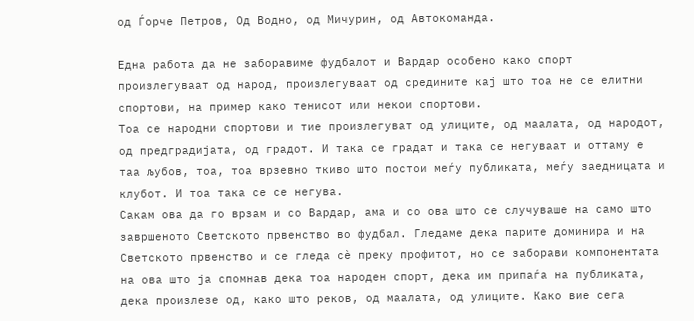од Ѓорче Петров, Од Водно, од Мичурин, од Автокоманда.

Една работа да не заборавиме фудбалот и Вардар особено како спорт произлегуваат од народ, произлегуваат од средините кај што тоа не се елитни спортови, на пример како тенисот или некои спортови.
Тоа се народни спортови и тие произлегуват од улиците, од маалата, од народот, од предградијата, од градот. И така се градат и така се негуваат и оттаму е таа љубов, тоа, тоа врзевно ткиво што постои меѓу публиката, меѓу заедницата и клубот. И тоа така се се негува.
Сакам ова да го врзам и со Вардар, ама и со ова што се случуваше на само што завршеното Светското првенство во фудбал. Гледаме дека парите доминира и на Светското првенство и се гледа сѐ преку профитот, но се заборави компонентата на ова што ја спомнав дека тоа народен спорт, дека им припаѓа на публиката, дека произлезе од, како што реков, од маалата, од улиците. Како вие сега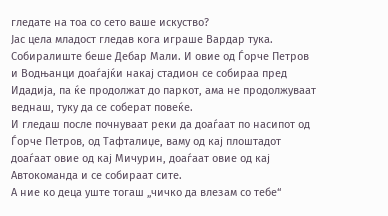гледате на тоа со сето ваше искуство?
Јас цела младост гледав кога играше Вардар тука. Собиралиште беше Дебар Мали. И овие од Ѓорче Петров и Водњанци доаѓајќи накај стадион се собираа пред Идадија, па ќе продолжат до паркот, ама не продолжуваат веднаш, туку да се соберат повеќе.
И гледаш после почнуваат реки да доаѓаат по насипот од Ѓорче Петров, од Тафталиџе, ваму од кај плоштадот доаѓаат овие од кај Мичурин, доаѓаат овие од кај Автокоманда и се собираат сите.
А ние ко деца уште тогаш „чичко да влезам со тебе“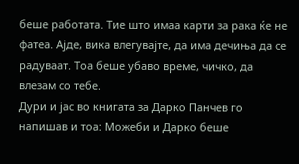беше работата. Тие што имаа карти за рака ќе не фатеа. Ајде, вика влегувајте, да има дечиња да се радуваат. Тоа беше убаво време, чичко, да влезам со тебе.
Дури и јас во книгата за Дарко Панчев го напишав и тоа: Можеби и Дарко беше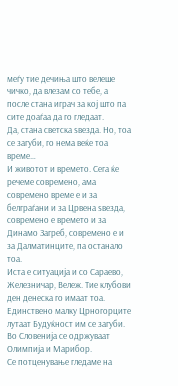меѓу тие дечиња што велеше чичко, да влезам со тебе, а после стана играч за кој што па сите доаѓаа да го гледаат.
Да, стана светска ѕвезда. Но, тоа се загуби, го нема веќе тоа време…
И животот и времето. Сега ќе речеме современо, ама современо време е и за белграѓани и за Црвена ѕвезда, современо е времето и за Динамо Загреб, современо е и за Далматинците, па останало тоа.
Иста е ситуација и со Сараево, Железничар, Вележ. Тие клубови ден денеска го имаат тоа. Единствено малку Црногорците лутаат Будуќност им се загуби. Во Словенија се одржуваат Олимпија и Марибор.
Се потценување гледаме на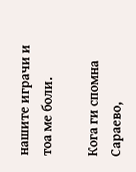нашите играчи и тоа ме боли.

Кога ги спомна Сараево,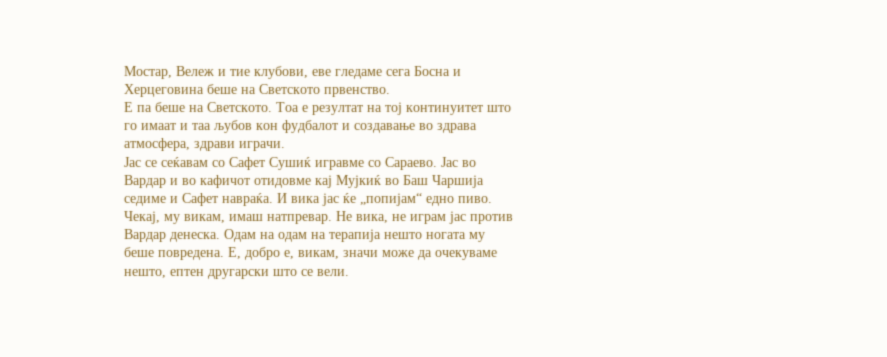Мостар, Вележ и тие клубови, еве гледаме сега Босна и Херцеговина беше на Светското првенство.
Е па беше на Светското. Тоа е резултат на тој континуитет што го имаат и таа љубов кон фудбалот и создавање во здрава атмосфера, здрави играчи.
Јас се сеќавам со Сафет Сушиќ игравме со Сараево. Јас во Вардар и во кафичот отидовме кај Мујкиќ во Баш Чаршија седиме и Сафет навраќа. И вика јас ќе „попијам“ едно пиво.
Чекај, му викам, имаш натпревар. Не вика, не играм јас против Вардар денеска. Одам на одам на терапија нешто ногата му беше повредена. Е, добро е, викам, значи може да очекуваме нешто, ептен другарски што се вели.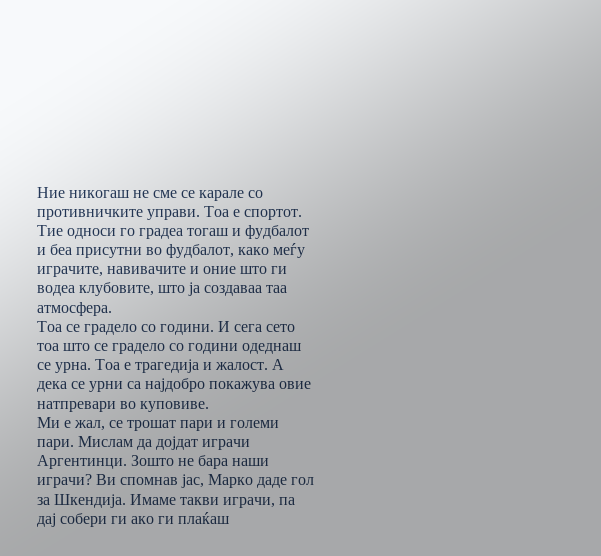Ние никогаш не сме се карале со противничките управи. Тоа е спортот. Тие односи го градеа тогаш и фудбалот и беа присутни во фудбалот, како меѓу играчите, навивачите и оние што ги водеа клубовите, што ја создаваа таа атмосфера.
Тоа се градело со години. И сега сето тоа што се градело со години одеднаш се урна. Тоа е трагедија и жалост. А дека се урни са најдобро покажува овие натпревари во куповиве.
Ми е жал, се трошат пари и големи пари. Мислам да дојдат играчи Аргентинци. Зошто не бара наши играчи? Ви спомнав јас, Марко даде гол за Шкендија. Имаме такви играчи, па дај собери ги ако ги плаќаш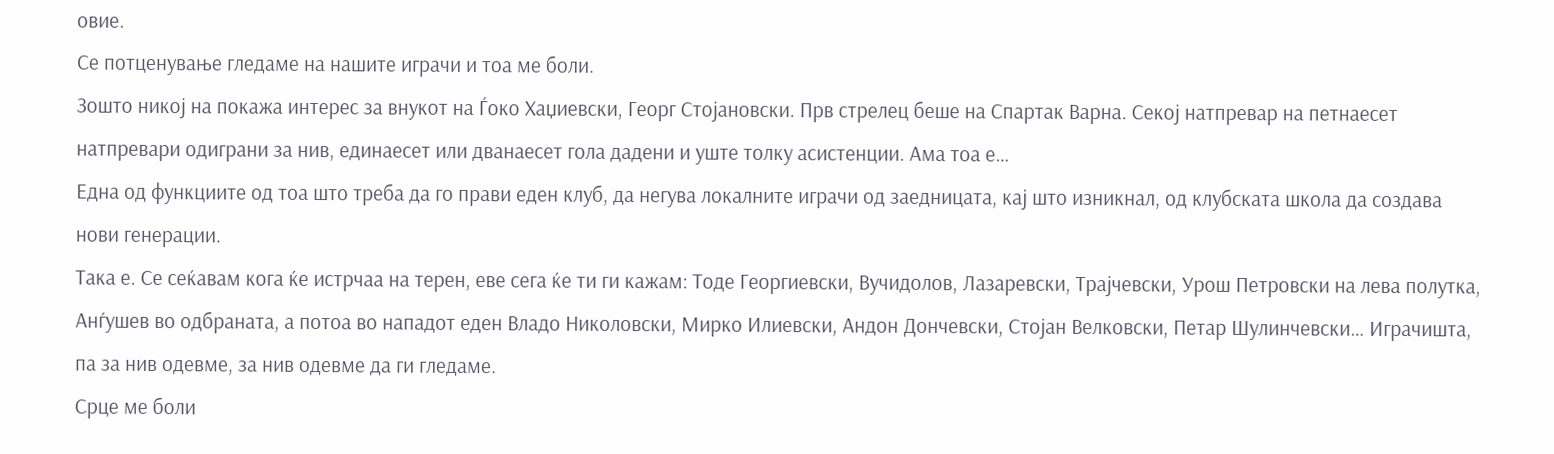овие.
Се потценување гледаме на нашите играчи и тоа ме боли.
Зошто никој на покажа интерес за внукот на Ѓоко Хаџиевски, Георг Стојановски. Прв стрелец беше на Спартак Варна. Секој натпревар на петнаесет натпревари одиграни за нив, единаесет или дванаесет гола дадени и уште толку асистенции. Ама тоа е…
Една од функциите од тоа што треба да го прави еден клуб, да негува локалните играчи од заедницата, кај што изникнал, од клубската школа да создава нови генерации.
Така е. Се сеќавам кога ќе истрчаа на терен, еве сега ќе ти ги кажам: Тоде Георгиевски, Вучидолов, Лазаревски, Трајчевски, Урош Петровски на лева полутка, Анѓушев во одбраната, а потоа во нападот еден Владо Николовски, Мирко Илиевски, Андон Дончевски, Стојан Велковски, Петар Шулинчевски… Играчишта, па за нив одевме, за нив одевме да ги гледаме.
Срце ме боли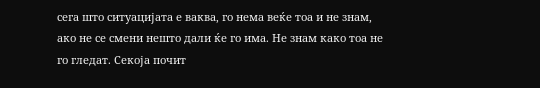сега што ситуацијата е ваква, го нема веќе тоа и не знам, ако не се смени нешто дали ќе го има. Не знам како тоа не го гледат. Секоја почит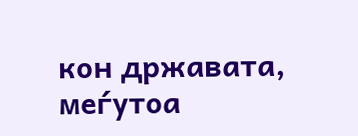кон државата, меѓутоа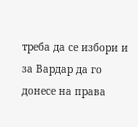треба да се избори и за Вардар да го донесе на права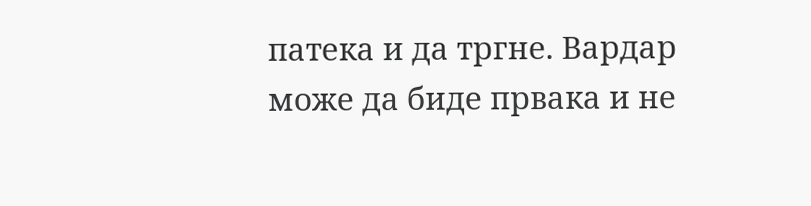патека и да тргне. Вардар може да биде првака и не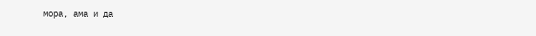мора, ама и да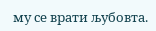му се врати љубовта.